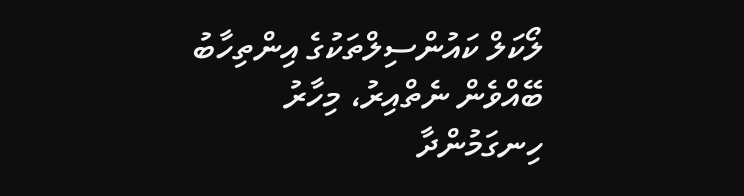ލޯކަލް ކައުންސިލްތަކުގެ އިންތިހާބު ބޭއްވެން ނެތްއިރު، މިހާރު ހިނގަމުންދާ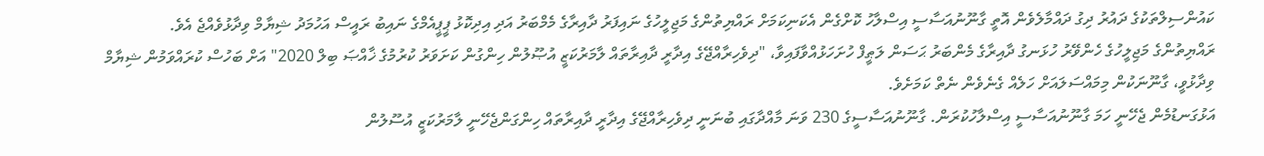ކައުންސިލްތަކުގެ ދައުރު ދިގު ދައްމާލެވެން އޮތީ ގާނޫނުއަސާސީ އިސްލާހު ކޮށްގެން އެކަނިކަމަށް ރައްޔިތުންގެ މަޖިލީހުގެ ނައިފަރު ދާއިރާގެ މެމްބަރު އަދި އިދިކޮޅު ޕީޕީއެމްގެ ނައިބު ރައީސް އަހުމަދު ޝިޔާމް ވިދާޅުވެއްޖެ އެވެ.
ރައްޔިތުންގެ މަޖިލީހުގެ ހެންވޭރު ހުޅަނގު ދާއިރާގެ މެންބަރު ޙަސަން ލަޠީފް ހުށަހަޅުއްވާފައިވާ، "ދިވެހިރާއްޖޭގެ އިދާރީ ދާއިރާތައް ލާމަރުކަޒީ އުޞޫލުން ހިންގުން ކަށަވަރު ކުރުމުގެ ޚާއްޞަ ބިލް 2020" އަށް ބަހުސް ކުރައްވަމުން ޝިޔާމް ވިދާޅުވީ، ގާނޫނަކުން މިމައްސަލައަށް ހަލެއް ގެނެވެން ނެތް ކަމަށެވެ.
އަޅުގަނޑުމެން ޖެހޭނީ ހަމަ ގާނޫނުއަސާސީ އިސްލާހުކުރަން. ގާނޫނުއަސާސީގެ 230 ވަނަ މާއްދާގައި ބުނަނީ ދިވެހިރާއްޖޭގެ އިދާރީ ދާއިރާތައް ހިންގަންޖެހޭނީ ލާމަރުކަޒީ އުސޫލުން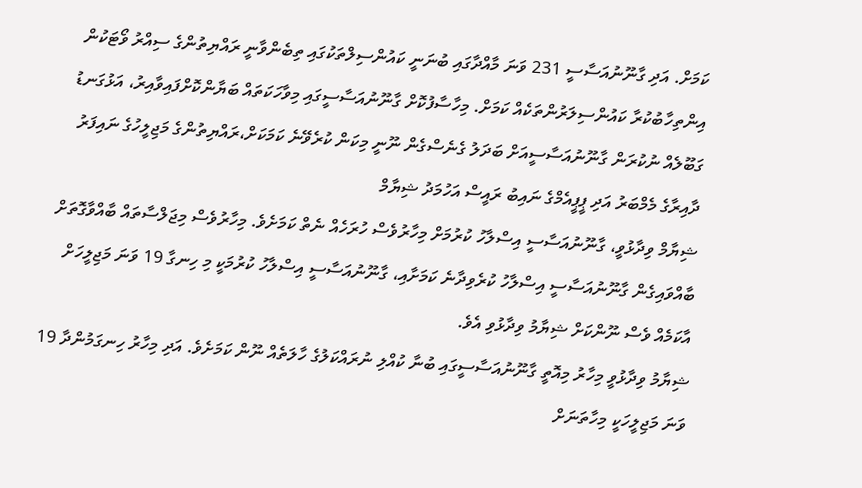ކަމަށް. އަދި ގާނޫނުއަސާސީ 231 ވަނަ މާއްދާގައި ބުނަނީ ކައުންސިލްތަކުގައި ތިބެންވާނީ ރައްޔިތުންގެ ސިއްރު ވޯޓަކުން އިންތިހާބުކުރާ ކައުންސިލަރުންތަކެއް ކަމަށް. މިހާސާފުކޮށް ގާނޫނުއަސާސީގައި މިވާހަކަތައް ބަޔާންކޮށްފައިވާއިރު، އަޅުގަނޑު ގަބޫލެއް ނުކުރަން ގާނޫނުއަސާސީއަށް ބަދަލު ގެނެސްގެން ނޫނީ މިކަން ކުރެވޭނެ ކަމަކަށް،ރައްޔިތުންގެ މަޖިލީހުގެ ނައިފަރު ދާއިރާގެ މެމްބަރު އަދި ޕީޕީއެމްގެ ނައިބު ރައީސް އަހުމަދު ޝިޔާމް
ޝިޔާމް ވިދާޅުވީ، ގާނޫނުއަސާސީ އިސްލާހު ކުރުމަށް މިހާރުވެސް ހުރަހެއް ނެތް ކަމަށެވެ. މިހާރުވެސް މިޖަލްސާތައް ބާއްވާގޮތަށް ބާއްވައިގެން ގާނޫނުއަސާސީ އިސްލާހު ކުރެވިދާނެ ކަމަށާއި، ގާނޫނުއަސާސީ އިސްލާހު ކުރުމަކީ މި ހިނގާ 19 ވަނަ މަޖިލީހަށް އާކަމެއް ވެސް ނޫންކަށް ޝިޔާމު ވިދާޅުވި އެވެ.
ޝިޔާމު ވިދާޅުވީ މިހާރު މިއޮތީ ގާނޫނުއަސާސީގައި ބުނާ ކުއްލި ނުރައްކަލުގެ ހާލަތެއް ނޫން ކަމަށެވެ. އަދި މިހާރު ހިނގަމުންދާ 19 ވަނަ މަޖިލީހަކީ މިހާތަނަށް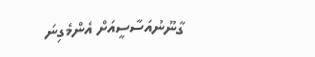ގާނޫނުއަސާސީއަށް އެންމެގިނަ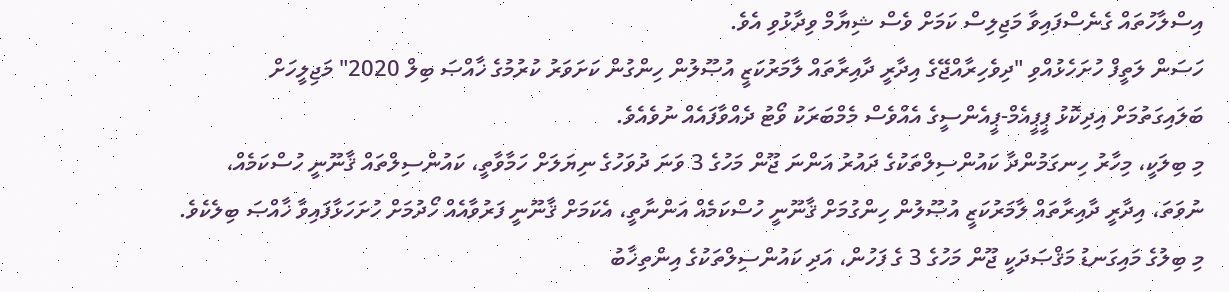އިސްލާހުތައް ގެނެސްފައިވާ މަޖިލިސް ކަމަށް ވެސް ޝިޔާމް ވިދާޅުވި އެވެ.
ހަސަން ލަތީފް ހުށަހެޅުއްވި "ދިވެހިރާއްޖޭގެ އިދާރީ ދާއިރާތައް ލާމަރުކަޒީ އުޞޫލުން ހިންގުން ކަށަވަރު ކުރުމުގެ ޚާއްޞަ ބިލް 2020" މަޖިލީހަށް ބަލައިގަތުމަށް އިދިކޮޅު ޕީޕީއެމް-ޕީއެންސީގެ އެއްވެސް މެމްބަރަކު ވޯޓު ދެއްވާފައެއް ނުވެއެވެ.
މި ބިލަކީ، މިހާރު ހިނގަމުންދާ ކައުންސިލްތަކުގެ ދައުރު އަންނަ ޖޫން މަހުގެ 3 ވަނަ ދުވަހުގެ ނިޔަލަށް ހަމާވާތީ، ކައުންސިލްތައް ޤާނޫނީ ހުސްކަމެއް، ނުވަތަ، އިދާރީ ދާއިރާތައް ލާމަރުކަޒީ އުޞޫލުން ހިންގުމަށް ޤާނޫނީ ހުސްކަމެއް އަންނާތީ، އެކަމަށް ޤާނޫނީ ފަރުވާއެއް ހޯދުމަށް ހުށަހަޅާފައިވާ ޚާއްޞަ ބިލެކެވެ.
މި ބިލުގެ މައިގަނޑު މަޤްޞަދަކީ ޖޫން މަހުގެ 3 ގެ ފަހުން، އަދި ކައުންސިލްތަކުގެ އިންތިޚާބު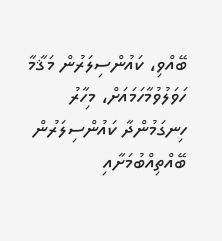ބޭއްވި، ކައުންސިލަރުން މަޤާމާ ހަވަލުވުމާހަމައަށް، މިހާރު ހިނގަމުންދާ ކައުންސިލަރުން ބޭއްތިއްބުމަށާއި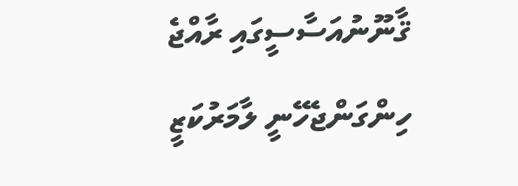ޤާނޫނުއަސާސީގައި ރާއްޖެ ހިންގަންޖެހޭނީ ލާމަރުކަޒީ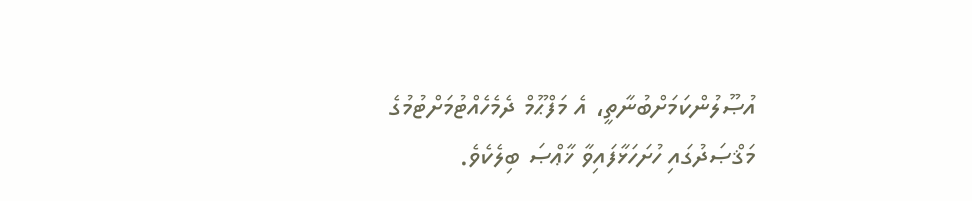އުޞޫލުންކަމަށްބުނާތީ، އެ މަފްޙޫމް ދެމެހެއްޓުމަށްޓުމުގެ މަޤްޞަދުގައި ހުށަހަޅާފައިވާ ޚާޢްޞަ ބިލެކެވެ.